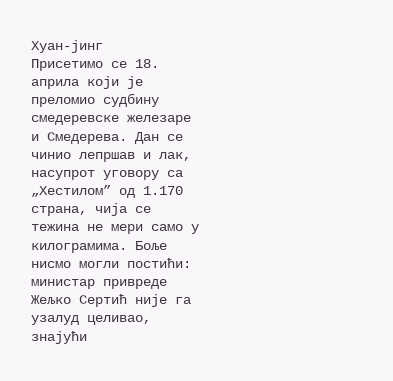Хуан-јинг
Присетимо се 18. априла који је преломио судбину смедеревске железаре и Смедерева. Дан се чинио лепршав и лак, насупрот уговору са „Хестилом” од 1.170 страна, чија се тежина не мери само у килограмима. Боље нисмо могли постићи: министар привреде Жељко Сертић није га узалуд целивао, знајући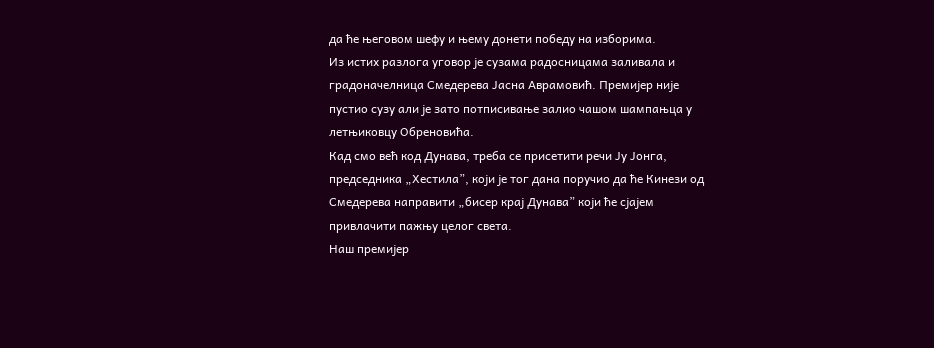да ће његовом шефу и њему донети победу на изборима.
Из истих разлога уговор је сузама радосницама заливала и градоначелница Смедерева Јасна Аврамовић. Премијер није пустио сузу али је зато потписивање залио чашом шампањца у летњиковцу Обреновића.
Кад смо већ код Дунава, треба се присетити речи Ју Јонга, председника „Хестила”, који је тог дана поручио да ће Кинези од Смедерева направити „бисер крај Дунава” који ће сјајем привлачити пажњу целог света.
Наш премијер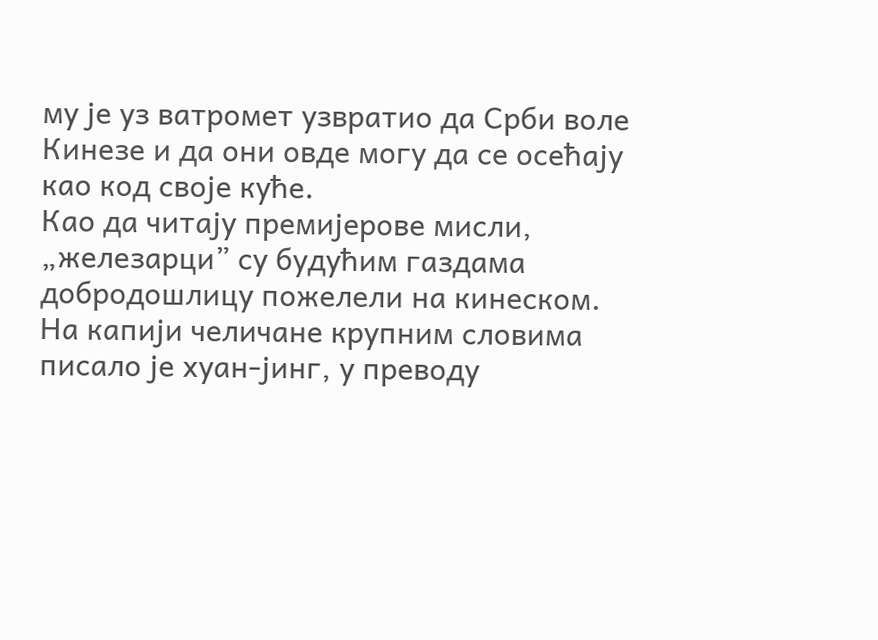му је уз ватромет узвратио да Срби воле Кинезе и да они овде могу да се осећају као код своје куће.
Као да читају премијерове мисли, „железарци” су будућим газдама добродошлицу пожелели на кинеском. На капији челичане крупним словима писало је хуан-јинг, у преводу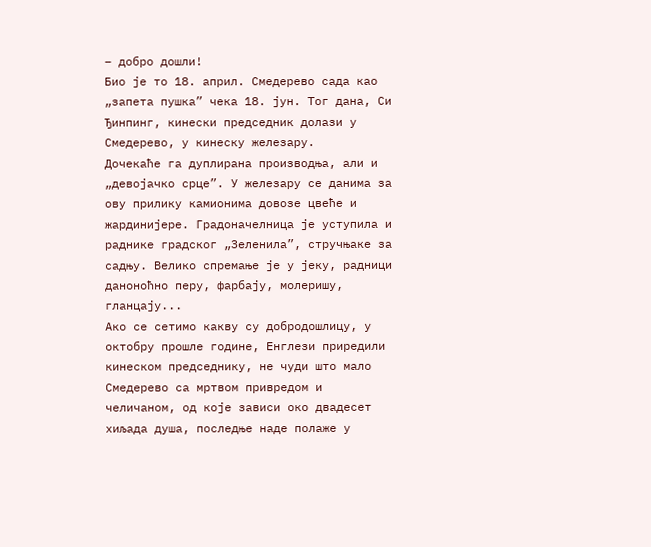– добро дошли!
Био је то 18. април. Смедерево сада као „запета пушка” чека 18. јун. Тог дана, Си Ђинпинг, кинески председник долази у Смедерево, у кинеску железару.
Дочекаће га дуплирана производња, али и „девојачко срце”. У железару се данима за ову прилику камионима довозе цвеће и жардинијере. Градоначелница је уступила и раднике градског „Зеленила”, стручњаке за садњу. Велико спремање је у јеку, радници даноноћно перу, фарбају, молеришу, гланцају...
Ако се сетимо какву су добродошлицу, у октобру прошле године, Енглези приредили кинеском председнику, не чуди што мало Смедерево са мртвом привредом и челичаном, од које зависи око двадесет хиљада душа, последње наде полаже у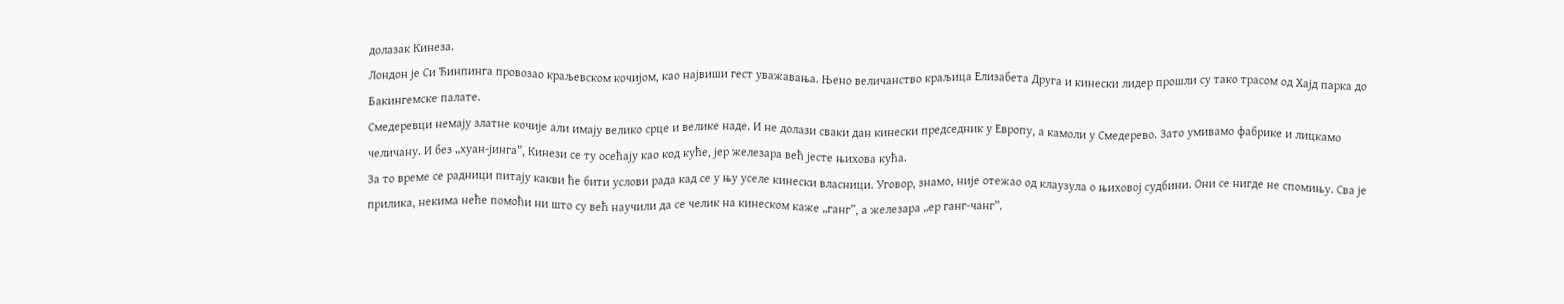долазак Кинеза.
Лондон је Си Ђинпинга провозао краљевском кочијом, као највиши гест уважавања. Њено величанство краљица Елизабета Друга и кинески лидер прошли су тако трасом од Хајд парка до Бакингемске палате.
Смедеревци немају златне кочије али имају велико срце и велике наде. И не долази сваки дан кинески председник у Европу, а камоли у Смедерево. Зато умивамо фабрике и лицкамо челичану. И без „хуан-јинга”, Кинези се ту осећају као код куће, јер железара већ јесте њихова кућа.
За то време се радници питају какви ће бити услови рада кад се у њу уселе кинески власници. Уговор, знамо, није отежао од клаузула о њиховој судбини. Они се нигде не спомињу. Сва је прилика, некима неће помоћи ни што су већ научили да се челик на кинеском каже „ганг”, а железара „ер ганг-чанг”.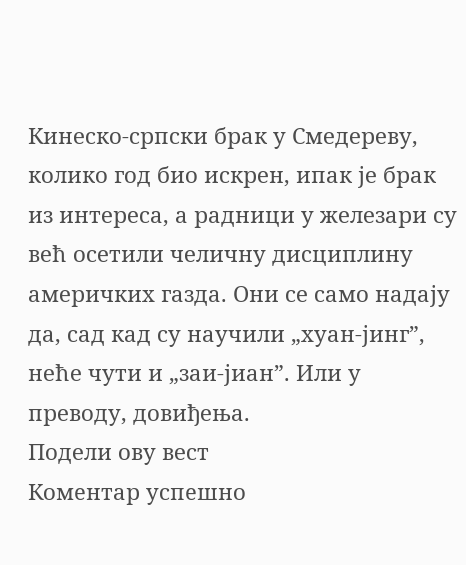Кинеско-српски брак у Смедереву, колико год био искрен, ипак је брак из интереса, а радници у железари су већ осетили челичну дисциплину америчких газда. Они се само надају да, сад кад су научили „хуан-јинг”, неће чути и „заи-јиан”. Или у преводу, довиђења.
Подели ову вест
Комeнтар успeшно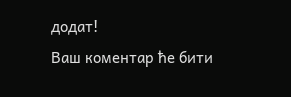додат!
Ваш комeнтар ћe бити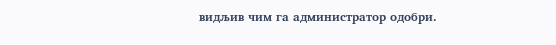видљив чим га администратор одобри.